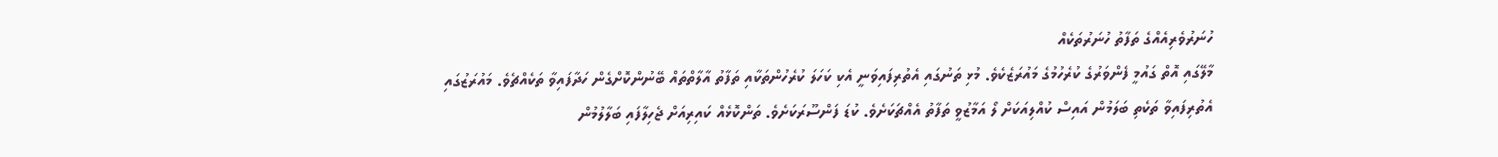ހުނަރުވެރިއެއްގެ ތަފާތު ހުނަރުތަކެއް
މާލޭގައި އޮތް ގައުމީ ފެންވަރުގެ ކުރެހުމުގެ މައުރަޒެކެވެ. މުޅި ތަނުގައި އެތުރިފައިވަނީ އެކި ކަހަލަ ކުރެހުންތަކާއި ތަފާތު އާލާތްތައް ބޭނުންކޮށްގެން ހަދާފައިވާ ތަކެއްޗެވެ. މައުރަޒުގައި އެތުރިފައިވާ ތަކެތި ބަލަމުން އައިސް ކުއްލިއަކަށް ލޯ އަމާޒުވީ ތަފާތު އެއްޗަކަށެވެ. ކުޑަ ފަންސޫރަކަށެވެ. ތަންކޮޅެއް ކައިރިއަށް ޖެހިލާފައި ބަލާލުމުން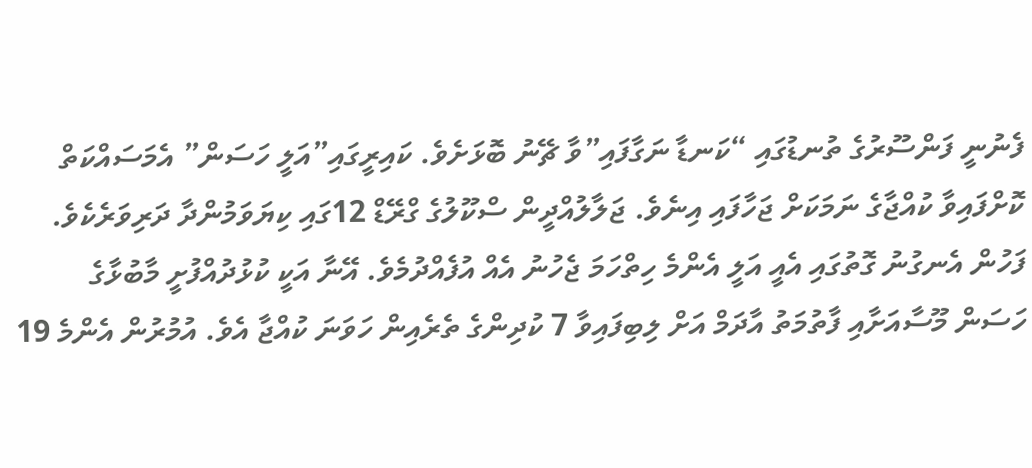ފެނުނީ ފަންސޫރުގެ ތުނޑުގައި “ކަނޑާ ނަގާފައި”ވާ ޗޭނު ބޮޅަށެވެ. ކައިރީގައި”އަލީ ހަސަން” އެމަސައްކަތް ކޮށްފައިވާ ކުއްޖާގެ ނަމަކަށް ޖަހާފައި އިނެވެ. ޖަލާލުއްދީން ސްކޫލުގެ ގްރޭޑް 12ގައި ކިޔަވަމުންދާ ދަރިވަރެކެވެ. ފަހުން އެނގުނު ގޮތުގައި އެއީ އަލީ އެންމެ ހިތްހަމަ ޖެހުނު އެއް އުފެއްދުމެވެ. އޭނާ އަކީ ކުޅުދުއްފުށީ މާބުޅާގެ ހަސަން މޫސާއަށާއި ފާތުމަތު އާދަމް އަށް ލިބިފައިވާ 7 ކުދިންގެ ތެރެއިން ހަވަނަ ކުއްޖާ އެވެ. އުމުރުން އެންމެ 19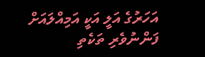އަހަރުގެ އަލީ އަކީ އަމިއްލައަށް ފަންނުވެރި ތަކެތި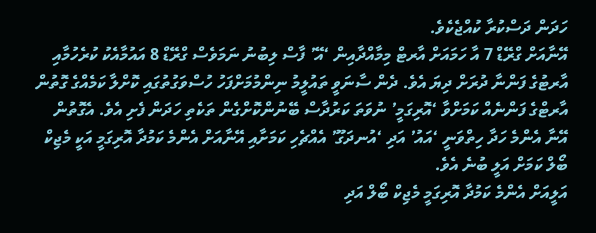ހަދަން ދަސްކުރާ ކުއްޖެކެވެ.
އޭނާއަށް ގްރޭޑް 7 އާ ހަމައަށް އާރޓް މިމާއްދާއިން ‘އޭ’ ފާސް ލިބުނު ނަމަވެސް ގްރޭޑް 8 އައުމާއެކު ކުރެހުމާއި އާރޓުގެ ފަންނާ ދުރަށް ދިޔަ އެވެ. ދެން ސާނަވީ ތައުލީމު ނިންމުމަށްފަހު ހުސްވަގުތުގައި ކޮށްލާ ކަމެއްގެ ގޮތުން އާރޓްގެ ފަންނެއް ކަމަށްވާ ‘އޮރިގަމީ’ ނުވަތަ ކަރުދާސް ބޭނުންކޮށްގެން ތަކެތި ހަދަން ފެށި އެވެ. އެގޮތުން އޭނާ އެންމެ ހަދާ ހިތްވަނީ ‘އައު’ އަދި ‘އުނދަގޫ’ އެއްޗެހި ކަމަށާއި އޭނާއަށް އެންމެ ކަމުދާ އޮރިގަމީ އަކީ މެޖިކް ބޯލް ކަމަށް އަލީ ބުނެ އެވެ.
އަލީއަށް އެންމެ ކަމުދާ އޮރިގަމީ މެޖިކް ބޯލް އަދި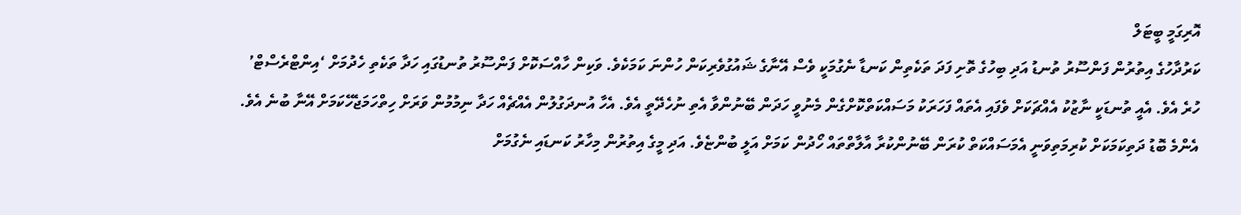އޮރިގަމީ ބީޓަލް
ކަރުދާހުގެ އިތުރުން ފަންސޫރު ތުނޑު އަދި ބިހުގެ ތޮށި ފަދަ ތަކެތިން ކަނޑާ ނެގުމަކީ ވެސް އޭނާގެ ޝައުގުވެރިކަން ހުންނަ ކަމަކެވެ. ވަކިން ހާއްސަކޮށް ފަންސޫރު ތުނޑުގައި ހަދާ ތަކެތި ހެދުމަށް ‘އިންޓްރެސްޓް’ ހުރެ އެވެ. އެއީ ތުނޑަކީ ނާޒުކު އެއްޗަކަށް ވެފައި އެތައް ފަހަރަކު މަސައްކަތްކޮށްގެން މެނުވީ ހަދަން ބޭނުންވާ އެތި ނުހެދޭތީ އެވެ. އެހާ އުނދަގުލުން އެއްޗެއް ހަދާ ނިމުމުން ވަރަށް ހިތްހަމަޖެހޭކަމަށް އޭނާ ބުނެ އެވެ. އެންމެ ބޮޑު ދަތިކަމަކަށް ކުރިމަތިވަނީ އެމަސައްކަތް ކުރަން ބޭނުންކުރާ އާލާތްތައް ހޯދުން ކަމަށް އަލީ ބުންޏެވެ. އަދި މީގެ އިތުރުން މިހާރު ކަނޑައި ނެގުމަށް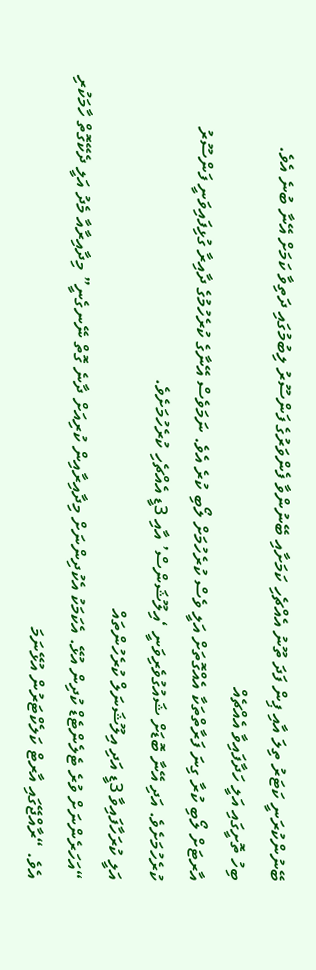ބޭނުންކުރަނީ ކަޓަރު ތިލަ އާއި ޕިން ފަދަ ތޫނު އެއްޗެހި ކަމަށާއި ބޭނުންވާ ފެންވަރުގެ ފަންސޫރު ލިބުމުގައި ދަތިވާ ކަމަށް އޭނާ ބުނެ އެވެ.
ބިހު ތޮށީގައި އަލީ ހަދާފައިވާ އެއްޗެއް
އާރޓަށް ލޯބި ކުރާ ގިނަ ފަރާތްތަކާ އެއްގޮތަށް އަލީ ވެސް ކުރެހުމަށް ލޯބި ކުރެ އެވެ. ނަމަވެސް އޭނާގެ ކުރެހުމުގެ ދާއިރާ ގުޅިފައިވަނީ ފަންސޫރު ކުރެހުމަށެވެ. އަދި އޭނާ ބޮޑަށް ޝައުގުވެރިވަނީ ‘އިލޫޝަންސް’ އާއި 3ޑީ އެއްޗެހި ކުރެހުމަށެވެ.
އަލީ ކުރަހާފައިވާ 3ޑީ އަދި އިލޫޝަނަލް ކުރެހުންތައް
“އަހަރެންނަށް ވުރެ ޓެލެންޓެޑް ކުދިން އުޅޭ. އެކަމަކު އެކުދިންނަށް މިދާއިރާއިން ކުރިއަށް ދާނެ ގޮތް ނޭނގެނީ” މިދާއިރާއާ މެދު އަލީ ދެކޭގޮތް ހާމަކުރި އެވެ. “ރާއްޖޭގައި އާރޓް ކަލެކްޓަރުން އުޅޭނަމަ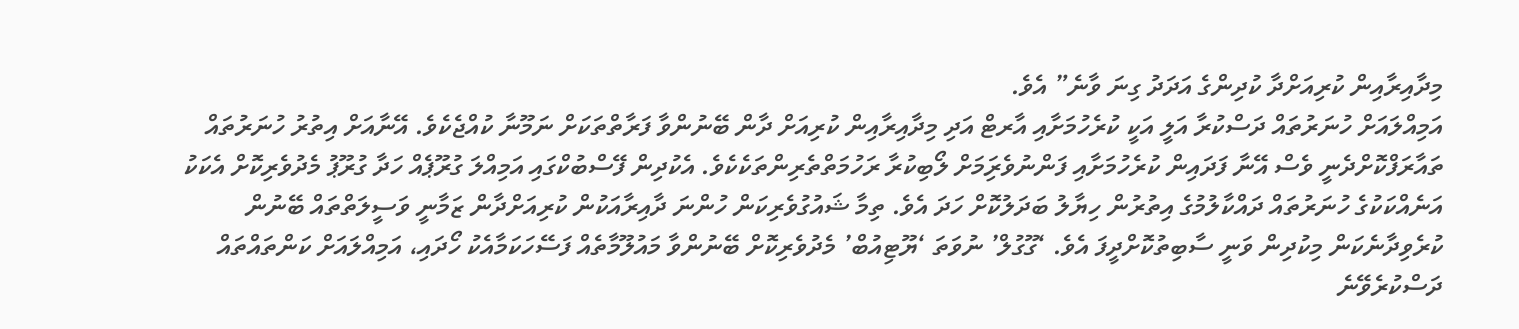މިދާއިރާއިން ކުރިއަށްދާ ކުދިންގެ އަދަދު ގިނަ ވާނެ” އެވެ.
އަމިއްލައަށް ހުނަރުތައް ދަސްކުރާ އަލީ އަކީ ކުރެހުމަށާއި އާރޓް އަދި މިދާއިރާއިން ކުރިއަށް ދާން ބޭނުންވާ ފަރާތްތަކަށް ނަމޫނާ ކުއްޖެކެވެ. އޭނާއަށް އިތުރު ހުނަރުތައް ތައާރަފްކޮށްދެނީ ވެސް އޭނާ ފަދައިން ކުރެހުމަށާއި ފަންނުވެރިަމަށް ލޯބިކުރާ ރަހުމަތްތެރިންތަކެކެވެ. އެކުދިން ފޭސްބުކްގައި އަމިއްލަ ގުރޫޕެއް ހަދާ ގުރޫޕު މެދުވެރިކޮށް އެކަކު އަނެއްކަކުގެ ހުނަރުތައް ދައްކާލުމުގެ އިތުރުން ހިޔާލު ބަދަލުކޮށް ހަދަ އެވެ. ތިމާ ޝައުގުވެރިކަން ހުންނަ ދާއިރާއަކުން ކުރިއަށްދާން ޒަމާނީ ވަސީލަތްތައް ބޭނުން ކުރެވިދާނެކަން މިކުދިން ވަނީ ސާބިތުކޮށްދީފަ އެވެ. ‘ގޫގުލް’ ނުވަތަ ‘ޔޫޓިއުބް’ މެދުވެރިކޮށް ބޭނުންވާ މައުލޫމާތެއް ފަސޭހަކަމާއެކު ހޯދައި، އަމިއްލައަށް ކަންތައްތައް ދަސްކުރެވޭނެ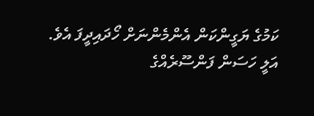ކަމުގެ ޔަގީންކަން އެންމެންނަށް ހޯދައިދީފަ އެވެ.
އަލީ ހަސަން ފަންސޫރެއްގެ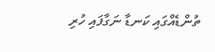ތުންޑެއްގައި ކަނޑާ ނަގާފައި ހުރި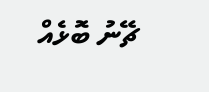ޗޭނު ބޮޅެއް